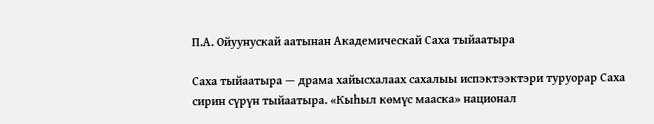П.А. Ойуунускай аатынан Академическай Саха тыйаатыра

Саха тыйаатыра — драма хайысхалаах сахалыы испэктээктэри туруорар Саха сирин сүрүн тыйаатыра. «Кыһыл көмүс мааска» национал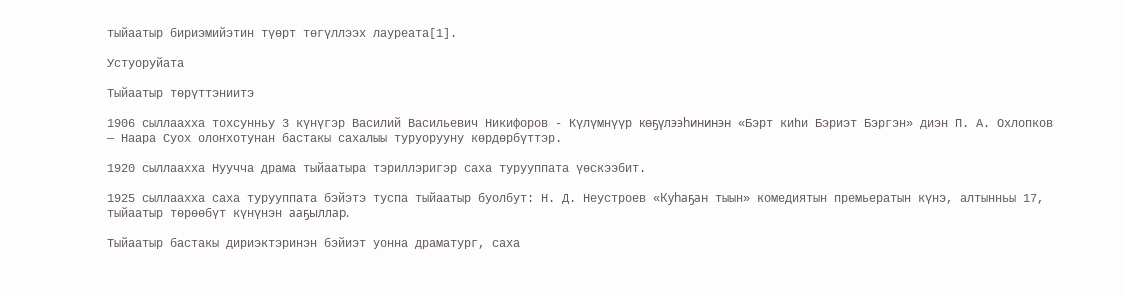тыйаатыр бириэмийэтин түөрт төгүллээх лауреата[1].

Устуоруйата

Тыйаатыр төрүттэниитэ

1906 сыллаахха тохсунньу 3 күнүгэр Василий Васильевич Никифоров - Күлүмнүүр көҕүлээһининэн «Бэрт киһи Бэриэт Бэргэн» диэн П. А. Охлопков — Наара Суох олоҥхотунан бастакы сахалыы туруорууну көрдөрбүттэр.

1920 сыллаахха Нуучча драма тыйаатыра тэриллэригэр саха турууппата үөскээбит.

1925 сыллаахха саха турууппата бэйэтэ туспа тыйаатыр буолбут: Н. Д. Неустроев «Куһаҕан тыын» комедиятын премьератын күнэ, алтынньы 17, тыйаатыр төрөөбүт күнүнэн ааҕыллар.

Тыйаатыр бастакы дириэктэринэн бэйиэт уонна драматург, саха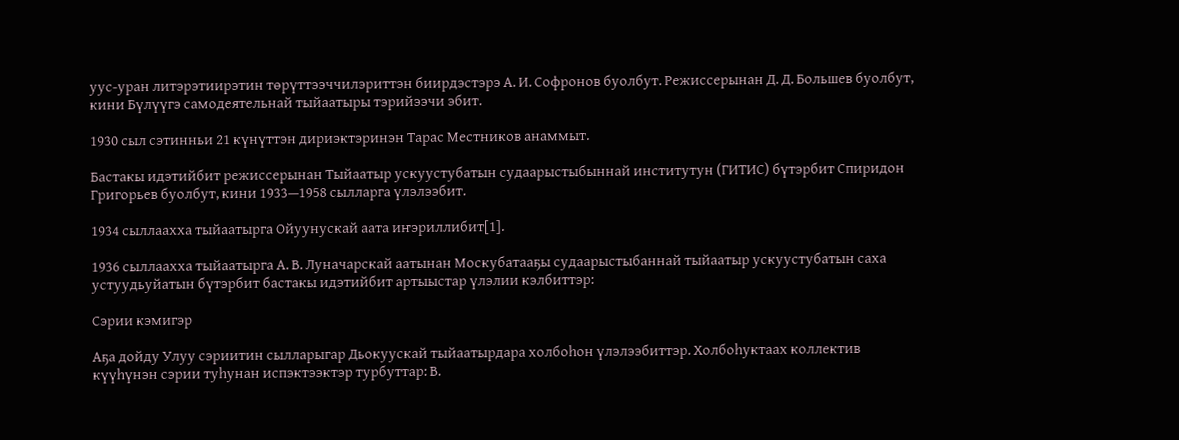уус-уран литэрэтиирэтин төрүттээччилэриттэн биирдэстэрэ А. И. Софронов буолбут. Режиссерынан Д. Д. Большев буолбут, кини Бүлүүгэ самодеятельнай тыйаатыры тэрийээчи эбит.

1930 сыл сэтинньи 21 күнүттэн дириэктэринэн Тарас Местников анаммыт.

Бастакы идэтийбит режиссерынан Тыйаатыр ускуустубатын судаарыстыбыннай институтун (ГИТИС) бүтэрбит Спиридон Григорьев буолбут, кини 1933—1958 сылларга үлэлээбит.

1934 сыллаахха тыйаатырга Ойуунускай аата иҥэриллибит[1].

1936 сыллаахха тыйаатырга А. В. Луначарскай аатынан Москубатааҕы судаарыстыбаннай тыйаатыр ускуустубатын саха устуудьуйатын бүтэрбит бастакы идэтийбит артыыстар үлэлии кэлбиттэр:

Сэрии кэмигэр

Аҕа дойду Улуу сэриитин сылларыгар Дьокуускай тыйаатырдара холбоһон үлэлээбиттэр. Холбоһуктаах коллектив күүһүнэн сэрии туһунан испэктээктэр турбуттар: В.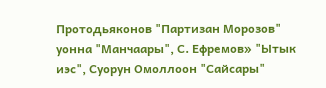Протодьяконов "Партизан Морозов" уонна "Манчаары", С. Ефремов» "Ытык иэс", Суорун Омоллоон "Сайсары"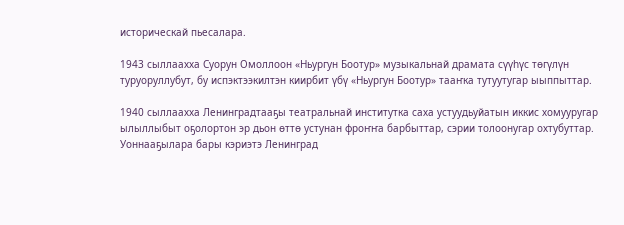историческай пьесалара.

1943 сыллаахха Суорун Омоллоон «Ньургун Боотур» музыкальнай драмата сүүһүс төгүлүн туруоруллубут, бу испэктээкилтэн киирбит үбү «Ньургун Боотур» тааҥка тутуутугар ыыппыттар.

1940 сыллаахха Ленинградтааҕы театральнай институтка саха устуудьуйатын иккис хомууругар ылыллыбыт оҕолортон эр дьон өттө устунан фроҥҥа барбыттар, сэрии толоонугар охтубуттар. Уоннааҕылара бары кэриэтэ Ленинград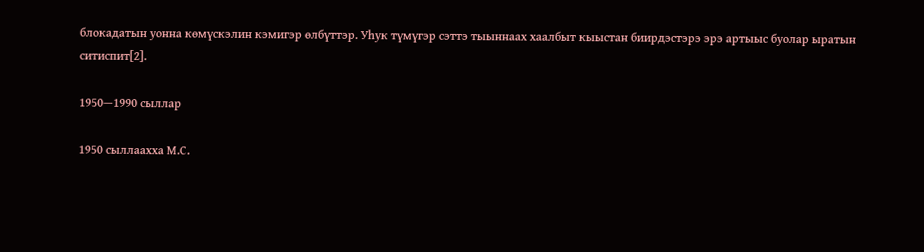блокадатын уонна көмүскэлин кэмигэр өлбүттэр. Уһук түмүгэр сэттэ тыыннаах хаалбыт кыыстан биирдэстэрэ эрэ артыыс буолар ыратын ситиспит[2].

1950—1990 сыллар

1950 сыллаахха М.С.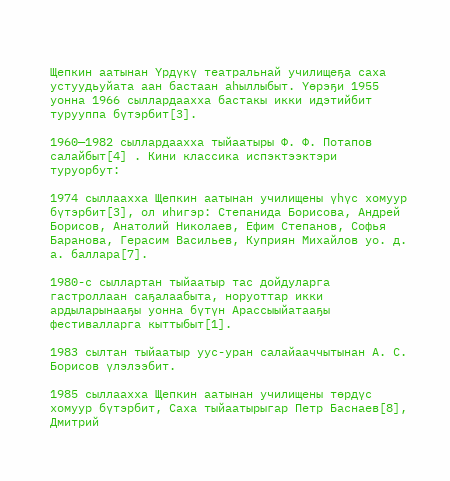Щепкин аатынан Үрдүкү театральнай училищеҕа саха устуудьуйата аан бастаан аһыллыбыт. Үөрэҕи 1955 уонна 1966 сыллардаахха бастакы икки идэтийбит турууппа бүтэрбит[3].

1960—1982 сыллардаахха тыйаатыры Ф. Ф. Потапов салайбыт[4] . Кини классика испэктээктэри туруорбут:

1974 сыллаахха Щепкин аатынан училищены үһүс хомуур бүтэрбит[3], ол иһигэр: Степанида Борисова, Андрей Борисов, Анатолий Николаев, Ефим Степанов, Софья Баранова, Герасим Васильев, Куприян Михайлов уо. д. а. баллара[7].

1980-с сыллартан тыйаатыр тас дойдуларга гастроллаан саҕалаабыта, норуоттар икки ардыларынааҕы уонна бүтүн Арассыыйатааҕы фестивалларга кыттыбыт[1].

1983 сылтан тыйаатыр уус-уран салайааччытынан А. С. Борисов үлэлээбит.

1985 сыллаахха Щепкин аатынан училищены төрдүс хомуур бүтэрбит, Саха тыйаатырыгар Петр Баснаев[8], Дмитрий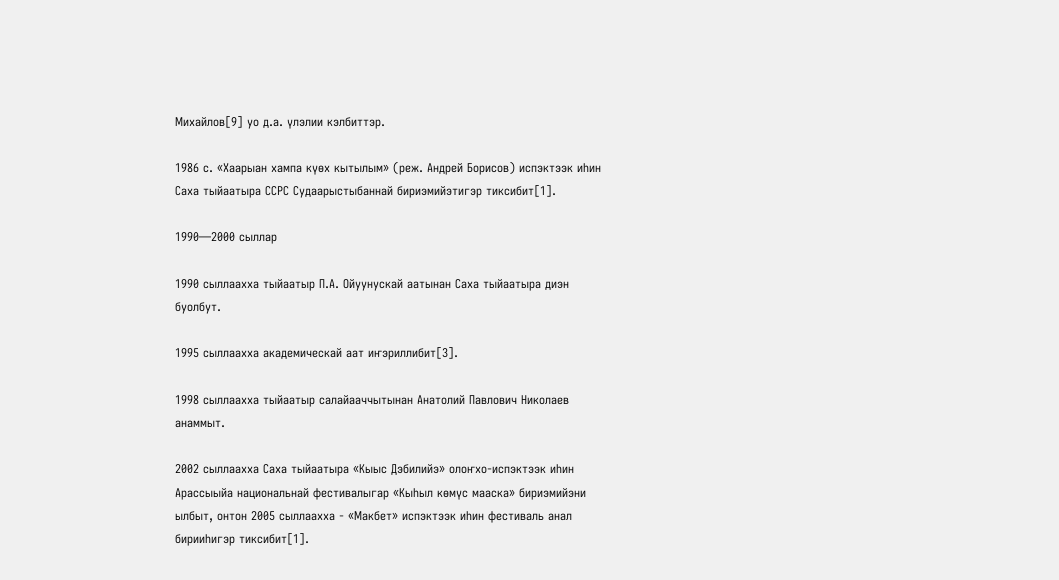Михайлов[9] уо д.а. үлэлии кэлбиттэр.

1986 с. «Хаарыан хампа күөх кытылым» (реж. Андрей Борисов) испэктээк иһин Саха тыйаатыра ССРС Судаарыстыбаннай бириэмийэтигэр тиксибит[1].

1990—2000 сыллар

1990 сыллаахха тыйаатыр П.А. Ойуунускай аатынан Саха тыйаатыра диэн буолбут.

1995 сыллаахха академическай аат иҥэриллибит[3].

1998 сыллаахха тыйаатыр салайааччытынан Анатолий Павлович Николаев анаммыт.

2002 сыллаахха Саха тыйаатыра «Кыыс Дэбилийэ» олоҥхо-испэктээк иһин Арассыыйа национальнай фестивалыгар «Кыһыл көмүс мааска» бириэмийэни ылбыт, онтон 2005 сыллаахха - «Макбет» испэктээк иһин фестиваль анал бирииһигэр тиксибит[1].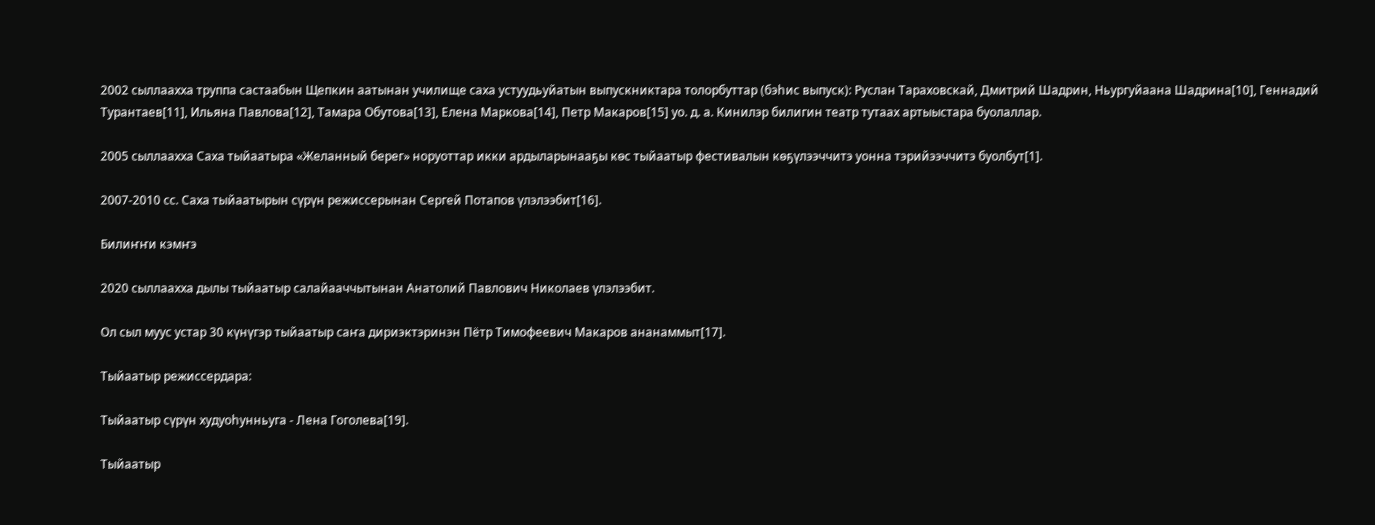2002 сыллаахха труппа састаабын Щепкин аатынан училище саха устуудьуйатын выпускниктара толорбуттар (бэһис выпуск): Руслан Тараховскай, Дмитрий Шадрин, Ньургуйаана Шадрина[10], Геннадий Турантаев[11], Ильяна Павлова[12], Тамара Обутова[13], Елена Маркова[14], Петр Макаров[15] уо. д. а. Кинилэр билигин театр тутаах артыыстара буолаллар.

2005 сыллаахха Саха тыйаатыра «Желанный берег» норуоттар икки ардыларынааҕы көс тыйаатыр фестивалын көҕүлээччитэ уонна тэрийээччитэ буолбут[1].

2007-2010 сс. Саха тыйаатырын сүрүн режиссерынан Сергей Потапов үлэлээбит[16].

Билиҥҥи кэмҥэ

2020 сыллаахха дылы тыйаатыр салайааччытынан Анатолий Павлович Николаев үлэлээбит.

Ол сыл муус устар 30 күнүгэр тыйаатыр саҥа дириэктэринэн Пётр Тимофеевич Макаров ананаммыт[17].

Тыйаатыр режиссердара:

Тыйаатыр сүрүн худуоһунньуга - Лена Гоголева[19].

Тыйаатыр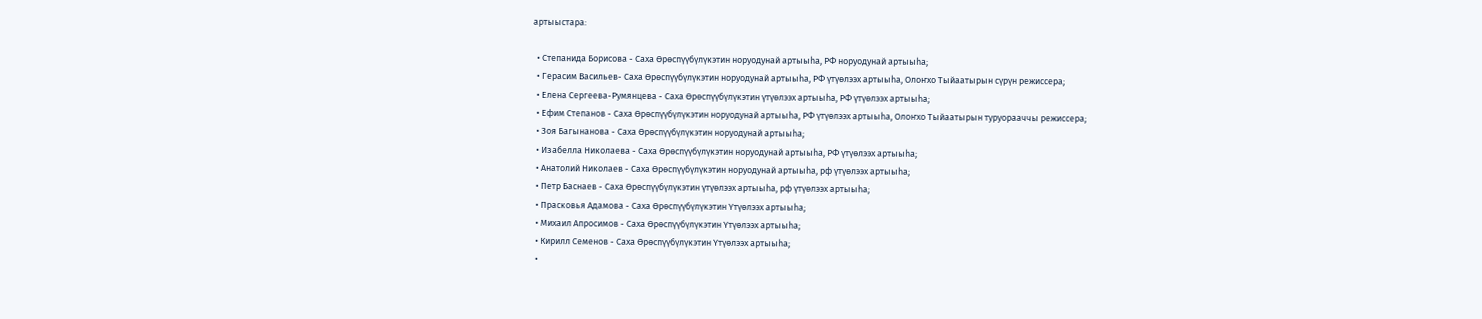артыыстара:

  • Степанида Борисова - Саха Өрөспүүбүлүкэтин норуодунай артыыһа, РФ норуодунай артыыһа;
  • Герасим Васильев- Саха Өрөспүүбүлүкэтин норуодунай артыыһа, РФ үтүөлээх артыыһа, Олоҥхо Тыйаатырын сүрүн режиссера;
  • Елена Сергеева-Румянцева - Саха Өрөспүүбүлүкэтин үтүөлээх артыыһа, РФ үтүөлээх артыыһа;
  • Ефим Степанов - Саха Өрөспүүбүлүкэтин норуодунай артыыһа, РФ үтүөлээх артыыһа, Олоҥхо Тыйаатырын туруорааччы режиссера;
  • Зоя Багынанова - Саха Өрөспүүбүлүкэтин норуодунай артыыһа;
  • Изабелла Николаева - Саха Өрөспүүбүлүкэтин норуодунай артыыһа, РФ үтүөлээх артыыһа;
  • Анатолий Николаев - Саха Өрөспүүбүлүкэтин норуодунай артыыһа, рф үтүөлээх артыыһа;
  • Петр Баснаев - Саха Өрөспүүбүлүкэтин үтүөлээх артыыһа, рф үтүөлээх артыыһа;
  • Прасковья Адамова - Саха Өрөспүүбүлүкэтин Үтүөлээх артыыһа;
  • Михаил Апросимов - Саха Өрөспүүбүлүкэтин Үтүөлээх артыыһа;
  • Кирилл Семенов - Саха Өрөспүүбүлүкэтин Үтүөлээх артыыһа;
  •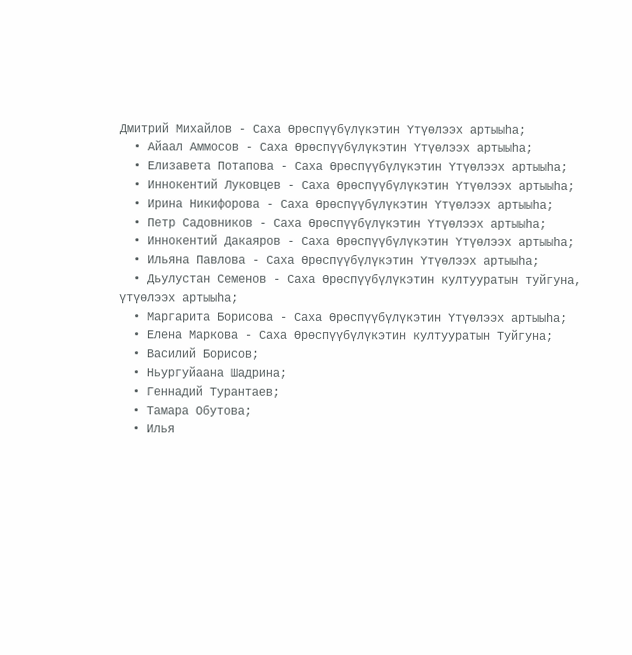Дмитрий Михайлов - Саха Өрөспүүбүлүкэтин Үтүөлээх артыыһа;
  • Айаал Аммосов - Саха Өрөспүүбүлүкэтин Үтүөлээх артыыһа;
  • Елизавета Потапова - Саха Өрөспүүбүлүкэтин Үтүөлээх артыыһа;
  • Иннокентий Луковцев - Саха Өрөспүүбүлүкэтин Үтүөлээх артыыһа;
  • Ирина Никифорова - Саха Өрөспүүбүлүкэтин Үтүөлээх артыыһа;
  • Петр Садовников - Саха Өрөспүүбүлүкэтин Үтүөлээх артыыһа;
  • Иннокентий Дакаяров - Саха Өрөспүүбүлүкэтин Үтүөлээх артыыһа;
  • Ильяна Павлова - Саха Өрөспүүбүлүкэтин Үтүөлээх артыыһа;
  • Дьулустан Семенов - Саха Өрөспүүбүлүкэтин култууратын туйгуна, үтүөлээх артыыһа;
  • Маргарита Борисова - Саха Өрөспүүбүлүкэтин Үтүөлээх артыыһа;
  • Елена Маркова - Саха Өрөспүүбүлүкэтин култууратын Туйгуна;
  • Василий Борисов;
  • Ньургуйаана Шадрина;
  • Геннадий Турантаев;
  • Тамара Обутова;
  • Илья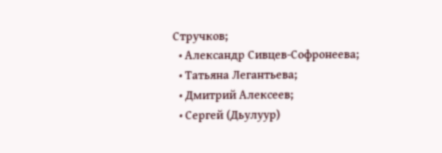Стручков;
  • Александр Сивцев-Софронеева;
  • Татьяна Легантьева;
  • Дмитрий Алексеев;
  • Сергей (Дьулуур)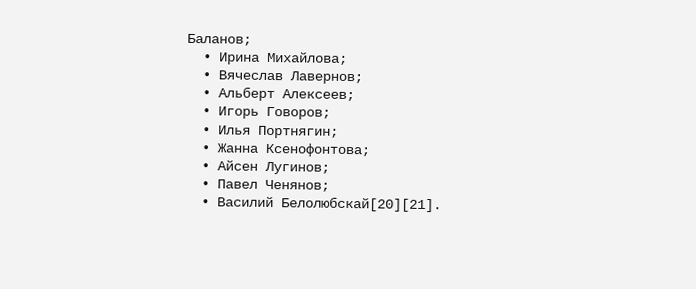Баланов;
  • Ирина Михайлова;
  • Вячеслав Лавернов;
  • Альберт Алексеев;
  • Игорь Говоров;
  • Илья Портнягин;
  • Жанна Ксенофонтова;
  • Айсен Лугинов;
  • Павел Ченянов;
  • Василий Белолюбскай[20][21].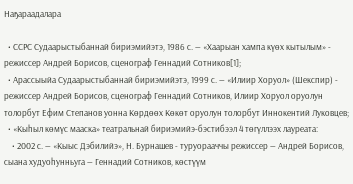Наҕараадалара

  • ССРС Судаарыстыбаннай бириэмийэтэ, 1986 с. — «Хаарыан хампа күөх кытылым» - режиссер Андрей Борисов, сценограф Геннадий Сотников[1];
  • Арассыыйа Судаарыстыбаннай бириэмийэтэ, 1999 с. — «Илиир Хоруол» (Шекспир) - режиссер Андрей Борисов, сценограф Геннадий Сотников, Илиир Хоруол оруолун толорбут Ефим Степанов уонна Көрдөөх Көкөт оруолун толорбут Иннокентий Луковцев;
  • «Кыһыл көмүс мааска» театральнай бириэмийэ-бэстибээл 4 төгүллээх лауреата:
    • 2002 с. — «Кыыс Дэбилийэ», Н. Бурнашев - туруорааччы режиссер — Андрей Борисов, сыана худуоһунньуга — Геннадий Сотников, көстүүм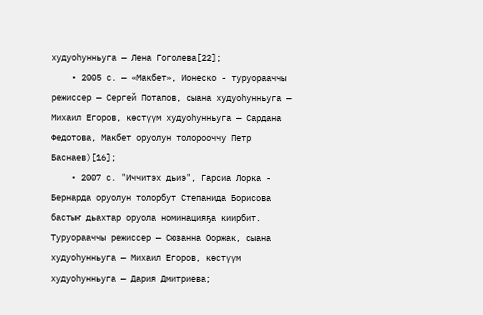худуоһунньуга — Лена Гоголева[22];
    • 2005 с. — «Макбет», Ионеско - туруорааччы режиссер — Сергей Потапов, сыана худуоһунньуга — Михаил Егоров, көстүүм худуоһунньуга — Сардана Федотова, Макбет оруолун толорооччу Петр Баснаев)[16];
    • 2007 с. "Иччитэх дьиэ", Гарсиа Лорка - Бернарда оруолун толорбут Степанида Борисова бастыҥ дьахтар оруола номинацияҕа киирбит. Туруорааччы режиссер — Сюзанна Ооржак, сыана худуоһунньуга — Михаил Егоров, көстүүм худуоһунньуга — Дария Дмитриева;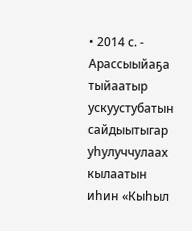• 2014 с. - Арассыыйаҕа тыйаатыр ускуустубатын сайдыытыгар уһулуччулаах кылаатын иһин «Кыһыл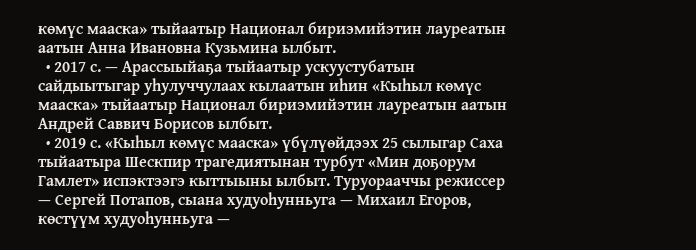көмүс мааска» тыйаатыр Национал бириэмийэтин лауреатын аатын Анна Ивановна Кузьмина ылбыт.
  • 2017 с. — Арассыыйаҕа тыйаатыр ускуустубатын сайдыытыгар уһулуччулаах кылаатын иһин «Кыһыл көмүс мааска» тыйаатыр Национал бириэмийэтин лауреатын аатын Андрей Саввич Борисов ылбыт.
  • 2019 с. «Кыһыл көмүс мааска» үбүлүөйдээх 25 сылыгар Саха тыйаатыра Шескпир трагедиятынан турбут «Мин доҕорум Гамлет» испэктээгэ кыттыыны ылбыт. Туруорааччы режиссер — Сергей Потапов, сыана худуоһунньуга — Михаил Егоров, көстүүм худуоһунньуга —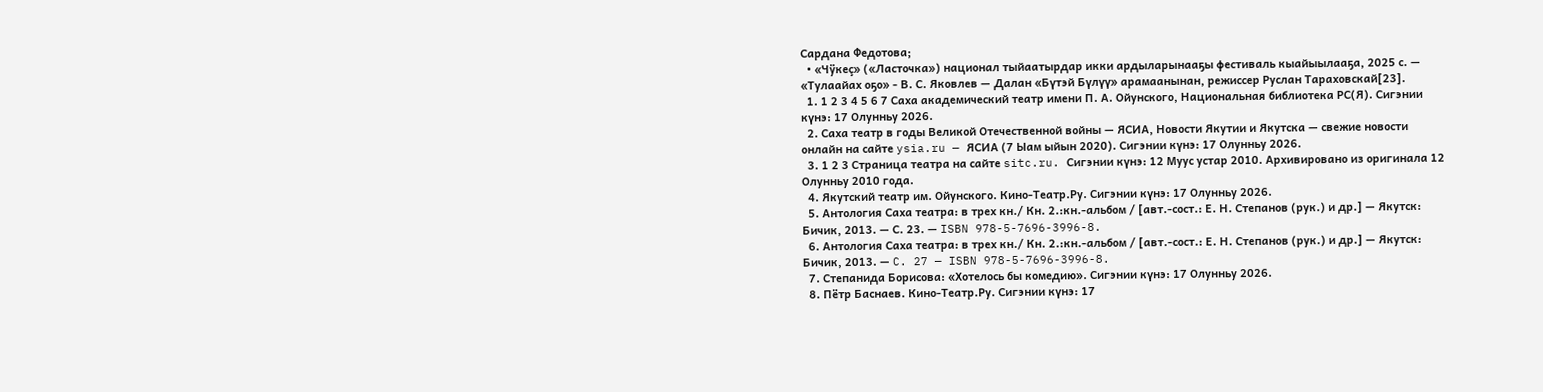Сардана Федотова;
  • «Чӱкеç» («Ласточка») национал тыйаатырдар икки ардыларынааҕы фестиваль кыайыылааҕа, 2025 с. — «Тулаайах оҕо» - В. С. Яковлев — Далан «Бүтэй Бүлүү» арамаанынан, режиссер Руслан Тараховскай[23].
  1. 1 2 3 4 5 6 7 Саха академический театр имени П. А. Ойунского, Национальная библиотека РС(Я). Сигэнии күнэ: 17 Олунньу 2026.
  2. Саха театр в годы Великой Отечественной войны — ЯСИА, Новости Якутии и Якутска — свежие новости онлайн на сайте ysia.ru — ЯСИА (7 Ыам ыйын 2020). Сигэнии күнэ: 17 Олунньу 2026.
  3. 1 2 3 Страница театра на сайте sitc.ru. Сигэнии күнэ: 12 Муус устар 2010. Архивировано из оригинала 12 Олунньу 2010 года.
  4. Якутский театр им. Ойунского. Кино-Театр.Ру. Сигэнии күнэ: 17 Олунньу 2026.
  5. Антология Саха театра: в трех кн./ Кн. 2.:кн.-альбом / [авт.-сост.: Е. Н. Степанов (рук.) и др.] — Якутск: Бичик, 2013. — С. 23. — ISBN 978-5-7696-3996-8.
  6. Антология Саха театра: в трех кн./ Кн. 2.:кн.-альбом / [авт.-сост.: Е. Н. Степанов (рук.) и др.] — Якутск: Бичик, 2013. — C. 27 — ISBN 978-5-7696-3996-8.
  7. Степанида Борисова: «Хотелось бы комедию». Сигэнии күнэ: 17 Олунньу 2026.
  8. Пётр Баснаев. Кино-Театр.Ру. Сигэнии күнэ: 17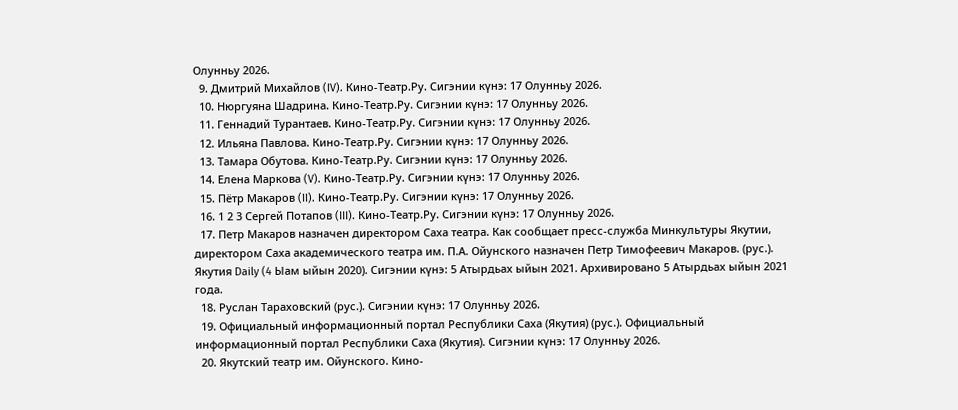Олунньу 2026.
  9. Дмитрий Михайлов (IV). Кино-Театр.Ру. Сигэнии күнэ: 17 Олунньу 2026.
  10. Нюргуяна Шадрина. Кино-Театр.Ру. Сигэнии күнэ: 17 Олунньу 2026.
  11. Геннадий Турантаев. Кино-Театр.Ру. Сигэнии күнэ: 17 Олунньу 2026.
  12. Ильяна Павлова. Кино-Театр.Ру. Сигэнии күнэ: 17 Олунньу 2026.
  13. Тамара Обутова. Кино-Театр.Ру. Сигэнии күнэ: 17 Олунньу 2026.
  14. Елена Маркова (V). Кино-Театр.Ру. Сигэнии күнэ: 17 Олунньу 2026.
  15. Пётр Макаров (II). Кино-Театр.Ру. Сигэнии күнэ: 17 Олунньу 2026.
  16. 1 2 3 Сергей Потапов (III). Кино-Театр.Ру. Сигэнии күнэ: 17 Олунньу 2026.
  17. Петр Макаров назначен директором Саха театра. Как сообщает пресс-служба Минкультуры Якутии, директором Саха академического театра им. П.А. Ойунского назначен Петр Тимофеевич Макаров. (рус.). Якутия Daily (4 Ыам ыйын 2020). Сигэнии күнэ: 5 Атырдьах ыйын 2021. Архивировано 5 Атырдьах ыйын 2021 года.
  18. Руслан Тараховский (рус.). Сигэнии күнэ: 17 Олунньу 2026.
  19. Официальный информационный портал Республики Саха (Якутия) (рус.). Официальный информационный портал Республики Саха (Якутия). Сигэнии күнэ: 17 Олунньу 2026.
  20. Якутский театр им. Ойунского. Кино-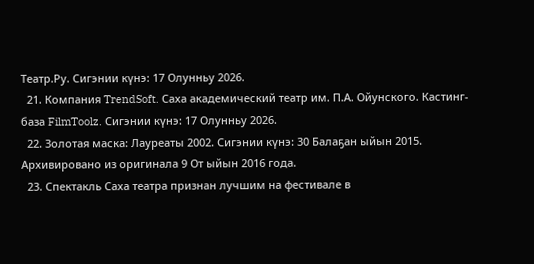Театр.Ру. Сигэнии күнэ: 17 Олунньу 2026.
  21. Компания TrendSoft. Саха академический театр им. П.А. Ойунского. Кастинг-база FilmToolz. Сигэнии күнэ: 17 Олунньу 2026.
  22. Золотая маска: Лауреаты 2002. Сигэнии күнэ: 30 Балаҕан ыйын 2015. Архивировано из оригинала 9 От ыйын 2016 года.
  23. Спектакль Саха театра признан лучшим на фестивале в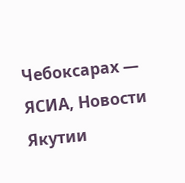Чебоксарах — ЯСИА, Новости Якутии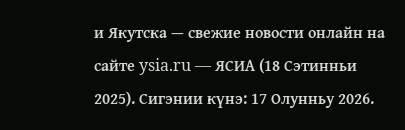и Якутска — свежие новости онлайн на сайте ysia.ru — ЯСИА (18 Сэтинньи 2025). Сигэнии күнэ: 17 Олунньу 2026.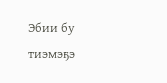Эбии бу тиэмэҕэ